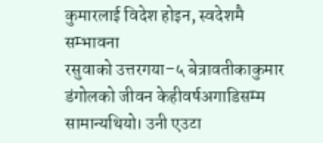कुमारलाई विदेश होइन, स्वदेशमै सम्भावना
रसुवाको उत्तरगया–५ बेत्रावतीकाकुमार डंगोलको जीवन केहीवर्षअगाडिसम्म सामान्यथियो। उनी एउटा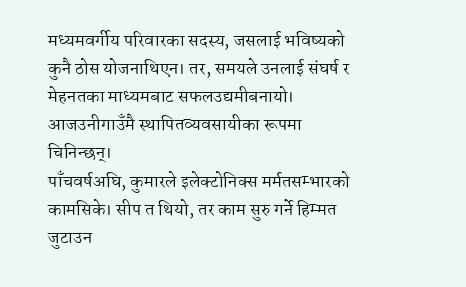मध्यमवर्गीय परिवारका सदस्य, जसलाई भविष्यको कुनै ठोस योजनाथिएन। तर, समयले उनलाई संघर्ष र मेहनतका माध्यमबाट सफलउद्यमीबनायो। आजउनीगाउँमै स्थापितव्यवसायीका रूपमा चिनिन्छन्।
पाँचवर्षअघि, कुमारले इलेक्टोनिक्स मर्मतसम्भारको कामसिके। सीप त थियो, तर काम सुरु गर्ने हिम्मत जुटाउन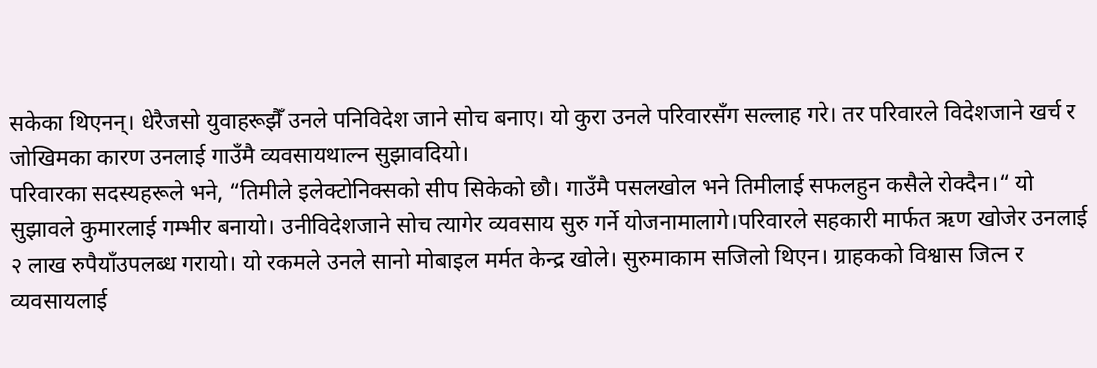सकेका थिएनन्। धेरैजसो युवाहरूझैँ उनले पनिविदेश जाने सोच बनाए। यो कुरा उनले परिवारसँग सल्लाह गरे। तर परिवारले विदेशजाने खर्च र जोखिमका कारण उनलाई गाउँमै व्यवसायथाल्न सुझावदियो।
परिवारका सदस्यहरूले भने, “तिमीले इलेक्टोनिक्सको सीप सिकेको छौ। गाउँमै पसलखोल भने तिमीलाई सफलहुन कसैले रोक्दैन।“ यो सुझावले कुमारलाई गम्भीर बनायो। उनीविदेशजाने सोच त्यागेर व्यवसाय सुरु गर्ने योजनामालागे।परिवारले सहकारी मार्फत ऋण खोजेर उनलाई २ लाख रुपैयाँउपलब्ध गरायो। यो रकमले उनले सानो मोबाइल मर्मत केन्द्र खोले। सुरुमाकाम सजिलो थिएन। ग्राहकको विश्वास जित्न र व्यवसायलाई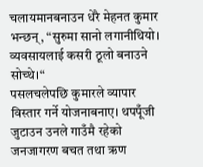चलायमानबनाउन धेरै मेहनत कुमार भन्छन्, “सुरुमा सानो लगानीथियो। व्यवसायलाई कसरी ठूलो बनाउने सोच्थे।“
पसलचलेपछि कुमारले व्यापार विस्तार गर्ने योजनाबनाए। थपपूँजी जुटाउन उनले गाउँमै रहेको जनजागरण बचत तथा ऋण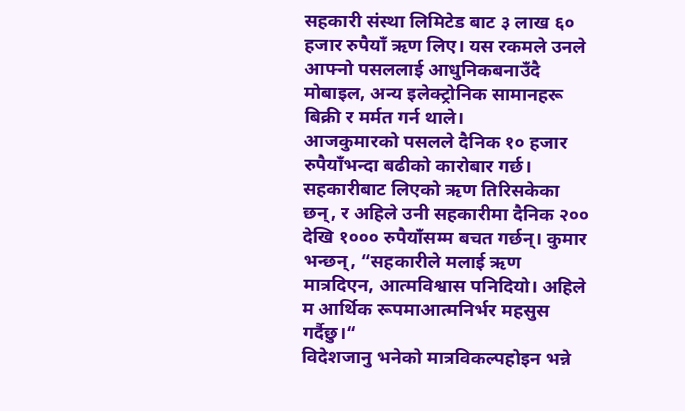सहकारी संस्था लिमिटेड बाट ३ लाख ६० हजार रुपैयाँ ऋण लिए। यस रकमले उनले आफ्नो पसललाई आधुनिकबनाउँदै मोबाइल, अन्य इलेक्ट्रोनिक सामानहरू बिक्री र मर्मत गर्न थाले।
आजकुमारको पसलले दैनिक १० हजार रुपैयाँभन्दा बढीको कारोबार गर्छ। सहकारीबाट लिएको ऋण तिरिसकेका छन्, र अहिले उनी सहकारीमा दैनिक २०० देखि १००० रुपैयाँसम्म बचत गर्छन्। कुमार भन्छन्, “सहकारीले मलाई ऋण मात्रदिएन, आत्मविश्वास पनिदियो। अहिले म आर्थिक रूपमाआत्मनिर्भर महसुस गर्दैछु।“
विदेशजानु भनेको मात्रविकल्पहोइन भन्ने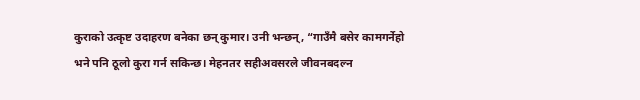कुराको उत्कृष्ट उदाहरण बनेका छन् कुमार। उनी भन्छन्, “गाउँमै बसेर कामगर्नेहो भने पनि ठूलो कुरा गर्न सकिन्छ। मेहनतर सहीअवसरले जीवनबदल्न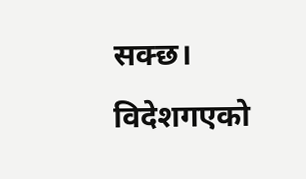सक्छ। विदेशगएको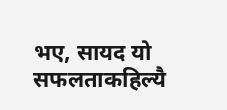भए, सायद यो सफलताकहिल्यै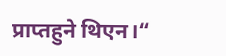प्राप्तहुने थिएन।“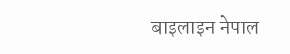बाइलाइन नेपाल